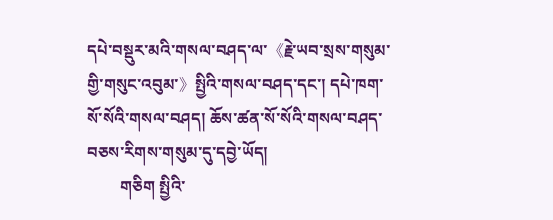དཔེ་བསྡུར་མའི་གསལ་བཤད་ལ་《རྗེ་ཡབ་སྲས་གསུམ་གྱི་གསུང་འབུམ་》སྤྱིའི་གསལ་བཤད་དང་། དཔེ་ཁག་སོ་སོའི་གསལ་བཤད། ཆོས་ཚན་སོ་སོའི་གསལ་བཤད་བཅས་རིགས་གསུམ་དུ་དབྱེ་ཡོད།
        གཅིག སྤྱིའི་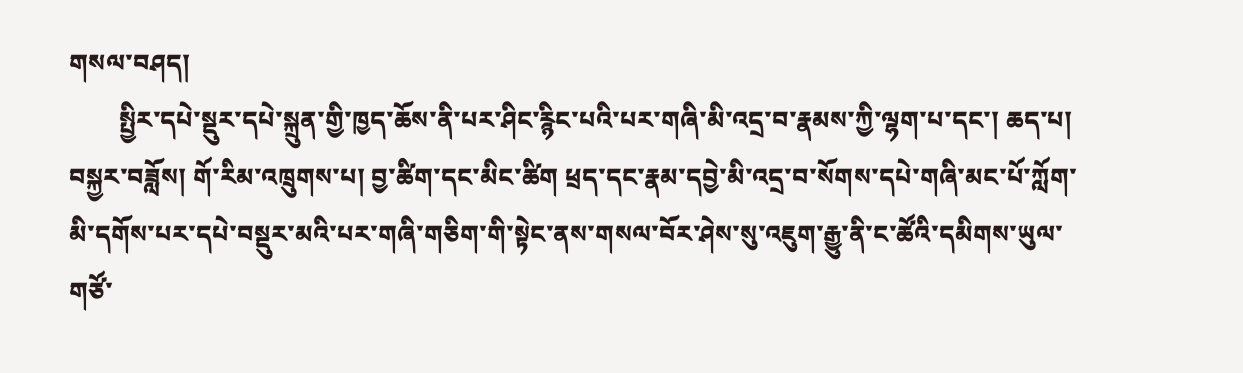གསལ་བཤད།
        སྤྱིར་དཔེ་སྡུར་དཔེ་སྐྲུན་གྱི་ཁྱད་ཆོས་ནི་པར་ཤིང་རྙིང་པའི་པར་གཞི་མི་འདྲ་བ་རྣམས་ཀྱི་ལྷག་པ་དང་། ཆད་པ། བསྐྱར་བཟློས། གོ་རིམ་འཁྲུགས་པ། བྱ་ཚིག་དང་མིང་ཚིག ཕྲད་དང་རྣམ་དབྱེ་མི་འདྲ་བ་སོགས་དཔེ་གཞི་མང་པོ་ཀློག་མི་དགོས་པར་དཔེ་བསྡུར་མའི་པར་གཞི་གཅིག་གི་སྟེང་ནས་གསལ་བོར་ཤེས་སུ་འཇུག་རྒྱུ་ནི་ང་ཚོའི་དམིགས་ཡུལ་གཙོ་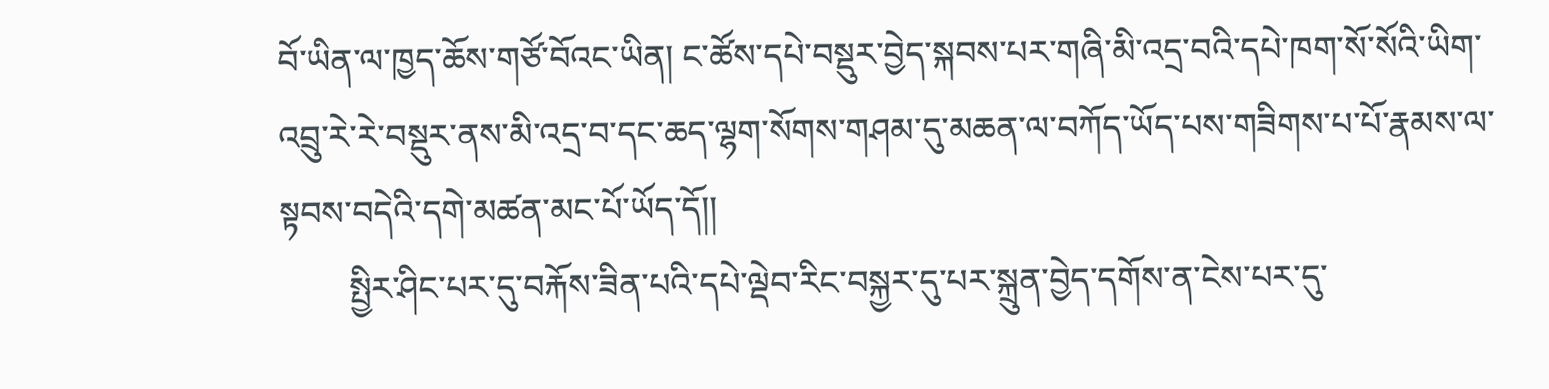བོ་ཡིན་ལ་ཁྱད་ཆོས་གཙོ་བོའང་ཡིན། ང་ཚོས་དཔེ་བསྡུར་བྱེད་སྐབས་པར་གཞི་མི་འདྲ་བའི་དཔེ་ཁག་སོ་སོའི་ཡིག་འབྲུ་རེ་རེ་བསྡུར་ནས་མི་འདྲ་བ་དང་ཆད་ལྷག་སོགས་གཤམ་དུ་མཆན་ལ་བཀོད་ཡོད་པས་གཟིགས་པ་པོ་རྣམས་ལ་སྟབས་བདེའི་དགེ་མཚན་མང་པོ་ཡོད་དོ།།
        སྤྱིར་ཤིང་པར་དུ་བརྐོས་ཟིན་པའི་དཔེ་ལྡེབ་རིང་བསྐྱར་དུ་པར་སྐྲུན་བྱེད་དགོས་ན་ངེས་པར་དུ་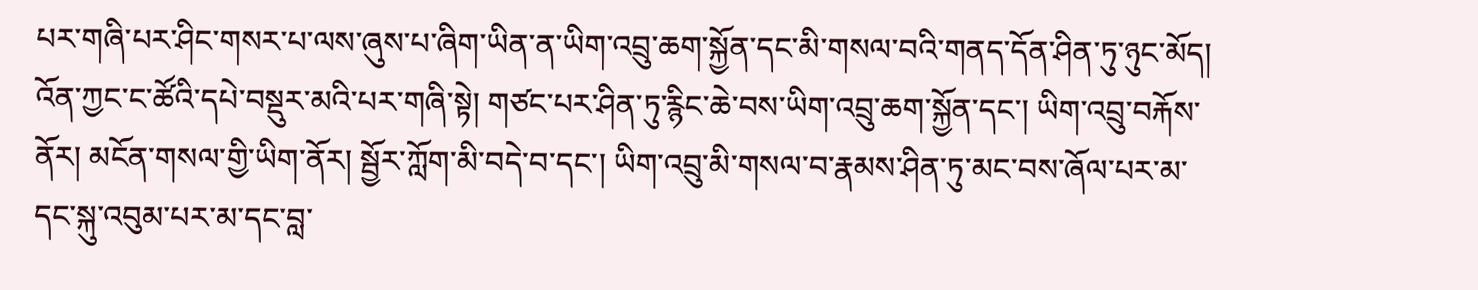པར་གཞི་པར་ཤིང་གསར་པ་ལས་ཞུས་པ་ཞིག་ཡིན་ན་ཡིག་འབྲུ་ཆག་སྐྱོན་དང་མི་གསལ་བའི་གནད་དོན་ཤིན་ཏུ་ཉུང་མོད། འོན་ཀྱང་ང་ཚོའི་དཔེ་བསྡུར་མའི་པར་གཞི་སྟེ། གཙང་པར་ཤིན་ཏུ་རྙིང་ཆེ་བས་ཡིག་འབྲུ་ཆག་སྐྱོན་དང་། ཡིག་འབྲུ་བརྐོས་ནོར། མངོན་གསལ་གྱི་ཡིག་ནོར། སྦྱོར་ཀློག་མི་བདེ་བ་དང་། ཡིག་འབྲུ་མི་གསལ་བ་རྣམས་ཤིན་ཏུ་མང་བས་ཞོལ་པར་མ་དང་སྐུ་འབུམ་པར་མ་དང་བླ་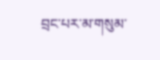བྲང་པར་མ་གསུམ་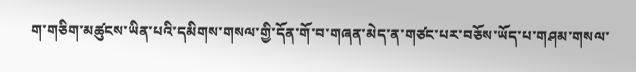ག་གཅིག་མཚུངས་ཡིན་པའི་དམིགས་གསལ་གྱི་དོན་གོ་བ་གཞན་མེད་ན་གཙང་པར་བཅོས་ཡོད་པ་གཤམ་གསལ་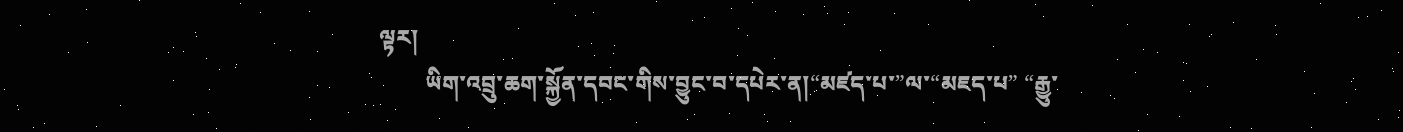ལྟར།
        ཡིག་འབྲུ་ཆག་སྐྱོན་དབང་གིས་བྱུང་བ་དཔེར་ན།“མཛད་པ་”ལ་“མཇད་པ” “རྒྱུ་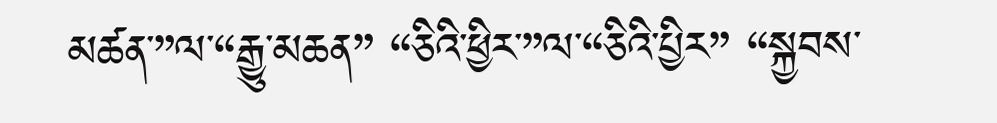མཚན་”ལ་“རྒྱུ་མཆན” “ཅིའི་ཕྱིར་”ལ་“ཅིའི་པྱིར” “སྐྱབས་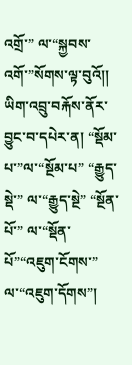འགྲོ་” ལ་“སྐྱབས་འགོ་”སོགས་ལྟ་བུའོ།། ཡིག་འབྲུ་བརྐོས་ནོར་བྱུང་བ་དཔེར་ན། “སྡོམ་པ་”ལ་“སྔོམ་པ” “རྒྱུད་སྡེ་” ལ་“རྒྱུད་སྔེ” “སྔོན་པོ་” ལ་“སྡོན་པོ”“འཇུག་ངོགས་” ལ་“འཇུག་དོགས”།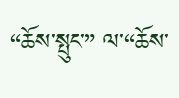“ཆོས་སྤུང་” ལ་“ཆོས་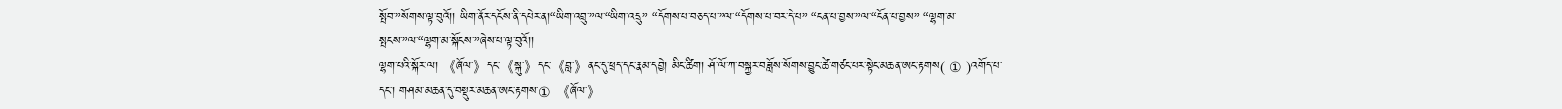སྤོབ་”སོགས་ལྟ་བུའོ།། ཡིག་ནོར་དངོས་ནི་དཔེར་ན།“ཡིག་འབྲུ་”ལ་“ཡིག་འདྲུ” “དོགས་པ་བཅད་པ་”ལ་“དོགས་པ་བར་དེ་པ” “ངན་པ་བྱས་”ལ་“ངོན་པ་བྱས” “ལྷག་མ་སྤངས་”ལ་“ལྷག་མ་སྐོངས་”ཞེས་པ་ལྟ་བུའོ།།
ལྷག་པའི་སྐོར་ལ། 《ཞོལ་》དང་《སྐུ་》དང་《བླ་》ནང་དུ་ཕྲད་དང་རྣམ་དབྱེ། མིང་ཚིག། ཤོ་ལོ་ཀ་བསྐྱར་བཟློས་སོགས་བྱུང་ཚེ་གཙང་པར་སྟེང་མཆན་ཨང་རྟགས( ① )འགོད་པ་དང་། གཤམ་མཆན་དུ་བསྡུར་མཆན་ཨང་རྟགས་① 《ཞོལ་》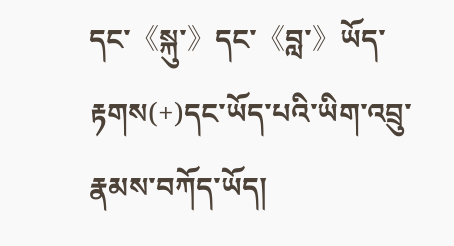དང་《སྐུ་》དང་《བླ་》ཡོད་རྟགས(+)དང་ཡོད་པའི་ཡིག་འབྲུ་རྣམས་བཀོད་ཡོད།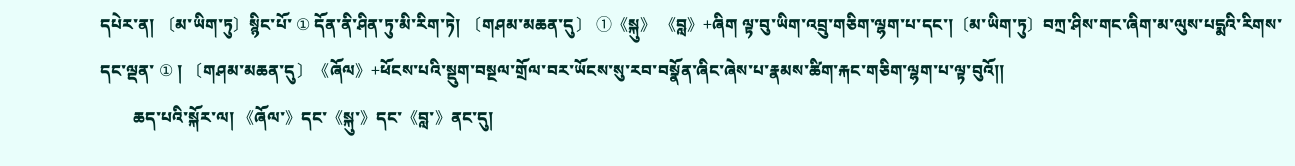དཔེར་ན། 〔མ་ཡིག་ཏུ〕སྙིང་པོ་ ① དོན་ནི་ཤིན་ཏུ་མི་རིག་ཏེ། 〔གཤམ་མཆན་དུ〕 ①《སྐུ》 《བླ》+ཞིག ལྟ་བུ་ཡིག་འབྲུ་གཅིག་ལྷག་པ་དང་།〔མ་ཡིག་ཏུ〕བཀྲ་ཤིས་གང་ཞིག་མ་ལུས་པདྨའི་རིགས་དང་ལྡན་ ① ། 〔གཤམ་མཆན་དུ〕《ཞོལ》+ཕོངས་པའི་སྡུག་བསྔལ་གྲོལ་བར་ཡོངས་སུ་རབ་བསྣོན་ཞིང་ཞེས་པ་རྣམས་ཚིག་རྐང་གཅིག་ལྷག་པ་ལྟ་བུའོ།།
        ཆད་པའི་སྐོར་ལ། 《ཞོལ་》དང་《སྐུ་》དང་《བླ་》ནང་དུ།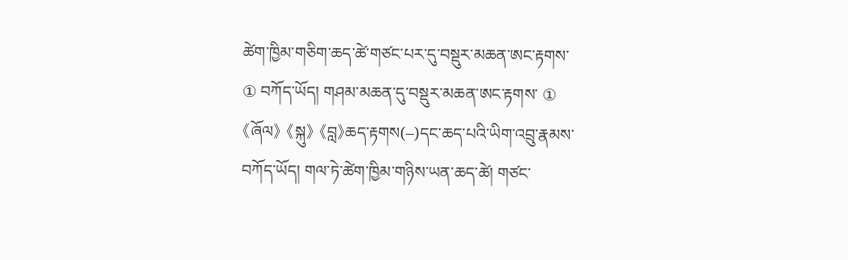ཚེག་ཁྱིམ་གཅིག་ཆད་ཚེ་གཙང་པར་དུ་བསྡུར་མཆན་ཨང་རྟགས་ ① བཀོད་ཡོད། གཤམ་མཆན་དུ་བསྡུར་མཆན་ཨང་རྟགས་ ① 《ཞོལ》 《སྐུ》 《བླ》ཆད་རྟགས(–)དང་ཆད་པའི་ཡིག་འབྲུ་རྣམས་བཀོད་ཡོད། གལ་ཏེ་ཚེག་ཁྱིམ་གཉིས་ཡན་ཆད་ཚེ། གཙང་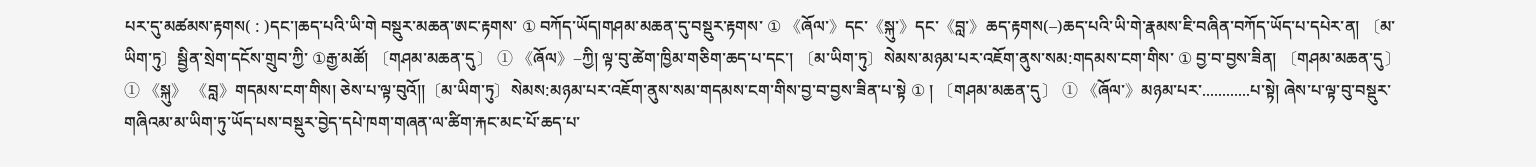པར་དུ་མཚམས་རྟགས( : )དང་།ཆད་པའི་ཡི་གེ བསྡུར་མཆན་ཨང་རྟགས་ ① བཀོད་ཡོད།གཤམ་མཆན་དུ་བསྡུར་རྟགས་ ① 《ཞོལ་》དང་《སྐུ་》དང་《བླ་》ཆད་རྟགས(–)ཆད་པའི་ཡི་གེ་རྣམས་ཇི་བཞིན་བཀོད་ཡོད་པ་དཔེར་ན། 〔མ་ཡིག་ཏུ〕སྦྱིན་སྲེག་དངོས་གྲུབ་ཀྱི་ ①རྒྱ་མཚོ། 〔གཤམ་མཆན་དུ〕 ① 《ཞོལ》–ཀྱི། ལྟ་བུ་ཚེག་ཁྱིམ་གཅིག་ཆད་པ་དང་། 〔མ་ཡིག་ཏུ〕སེམས་མཉམ་པར་འཇོག་ནུས་སམ:གདམས་ངག་གིས་ ① བྱ་བ་བྱས་ཟིན། 〔གཤམ་མཆན་དུ〕 ① 《སྐུ》 《བླ》གདམས་ངག་གིས། ཅེས་པ་ལྟ་བུའོ།།〔མ་ཡིག་ཏུ〕སེམས:མཉམ་པར་འཇོག་ནུས་སམ་གདམས་ངག་གིས་བྱ་བ་བྱས་ཟིན་པ་སྟེ ① ། 〔གཤམ་མཆན་དུ〕 ① 《ཞོལ་》མཉམ་པར་............པ་སྟེ། ཞེས་པ་ལྟ་བུ་བསྡུར་གཞིའམ་མ་ཡིག་ཏུ་ཡོད་པས་བསྡུར་བྱེད་དཔེ་ཁག་གཞན་ལ་ཚིག་རྐང་མང་པོ་ཆད་པ་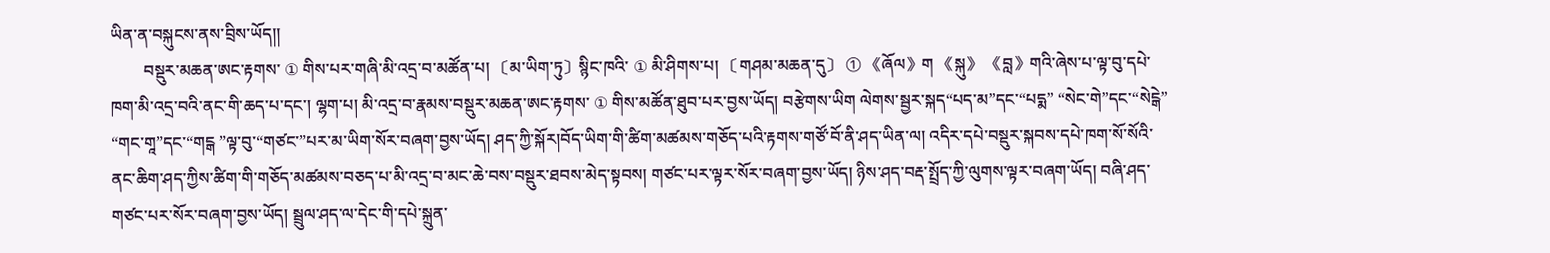ཡིན་ན་བསྐུངས་ནས་བྲིས་ཡོད།།
        བསྡུར་མཆན་ཨང་རྟགས་ ① གིས་པར་གཞི་མི་འདྲ་བ་མཚོན་པ། 〔མ་ཡིག་ཏུ〕སྙིང་ཁའི་ ① མི་ཤིགས་པ། 〔གཤམ་མཆན་དུ〕 ① 《ཞོལ》ག 《སྐུ》 《བླ》གའི་ཞེས་པ་ལྟ་བུ་དཔེ་ཁག་མི་འདྲ་བའི་ནང་གི་ཆད་པ་དང་། ལྷག་པ། མི་འདྲ་བ་རྣམས་བསྡུར་མཆན་ཨང་རྟགས་ ① གིས་མཚོན་ཐུབ་པར་བྱས་ཡོད། བརྩེགས་ཡིག ལེགས་སྦྱར་སྐད“པད་མ”དང་“པདྨ” “སེང་གེ”དང་“སེངྒེ” “གང་གཱ”དང་“གངྒ ”ལྟ་བུ་“གཙང་”པར་མ་ཡིག་སོར་བཞག་བྱས་ཡོད། ཤད་ཀྱི་སྐོར།བོད་ཡིག་གི་ཚིག་མཚམས་གཅོད་པའི་རྟགས་གཙོ་བོ་ནི་ཤད་ཡིན་ལ། འདིར་དཔེ་བསྡུར་སྐབས་དཔེ་ཁག་སོ་སོའི་ནང་ཆིག་ཤད་ཀྱིས་ཚིག་གི་གཅོད་མཚམས་བཅད་པ་མི་འདྲ་བ་མང་ཆེ་བས་བསྡུར་ཐབས་མེད་སྟབས། གཙང་པར་ལྟར་སོར་བཞག་བྱས་ཡོད། ཉིས་ཤད་བརྡ་སྤྲོད་ཀྱི་ལུགས་ལྟར་བཞག་ཡོད། བཞི་ཤད་གཙང་པར་སོར་བཞག་བྱས་ཡོད། སྦྲུལ་ཤད་ལ་དེང་གི་དཔེ་སྐྲུན་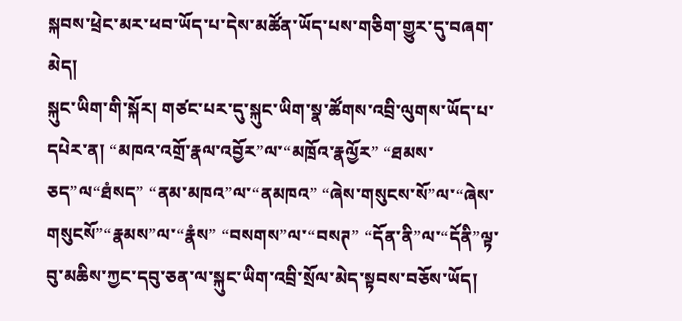སྐབས་ཕྲེང་མར་ཕབ་ཡོད་པ་དེས་མཚོན་ཡོད་པས་གཅིག་གྱུར་དུ་བཞག་མེད།
སྐུང་ཡིག་གི་སྐོར། གཙང་པར་དུ་སྐུང་ཡིག་སྣ་ཚོགས་འབྲི་ལུགས་ཡོད་པ་དཔེར་ན། “མཁའ་འགྲོ་རྣལ་འབྱོར”ལ་“མཁྲོའ་རྣལྱོར” “ཐམས་ཅད”ལ“ཐཾསད” “ནམ་མཁའ”ལ་“ནམཁའ” “ཞེས་གསུངས་སོ”ལ་“ཞེས་གསུངསོ”“རྣམས”ལ་“རྣཾས” “བསགས”ལ་“བསཊ” “དོན་ནི”ལ་“དོནི”ལྟ་བུ་མཆིས་ཀྱང་དབུ་ཅན་ལ་སྐུང་ཡིག་འབྲི་སྲོལ་མེད་སྟབས་བཅོས་ཡོད།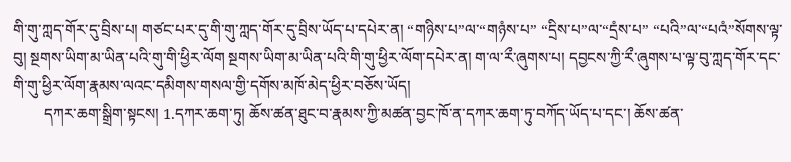གི་གུ་ཀླད་གོར་དུ་བྲིས་པ། གཙང་པར་དུ་གི་གུ་ཀླད་གོར་དུ་བྲིས་ཡོད་པ་དཔེར་ན། “གཉིས་པ”ལ་“གཉཾས་པ” “དྲིས་པ”ལ་“དྲཾས་པ” “པའི”ལ་“པའཾ”སོགས་ལྟ་བུ། སྔགས་ཡིག་མ་ཡིན་པའི་གུ་གི་ཕྱིར་ལོག སྔགས་ཡིག་མ་ཡིན་པའི་གི་གུ་ཕྱིར་ལོག་དཔེར་ན། ག་ལ་རྀ་ཞུགས་པ། དབྱངས་ཀྱི་རྀ་ཞུགས་པ་ལྟ་བུ་ཀླད་གོར་དང་གི་གུ་ཕྱིར་ལོག་རྣམས་ལའང་དམིགས་གསལ་གྱི་དགོས་མཁོ་མེད་ཕྱིར་བཅོས་ཡོད།
        དཀར་ཆག་སྒྲིག་སྟངས། 1.དཀར་ཆག་ཏུ། ཆོས་ཚན་ཐུང་བ་རྣམས་ཀྱི་མཚན་བྱང་ཁོ་ན་དཀར་ཆག་ཏུ་བཀོད་ཡོད་པ་དང་། ཆོས་ཚན་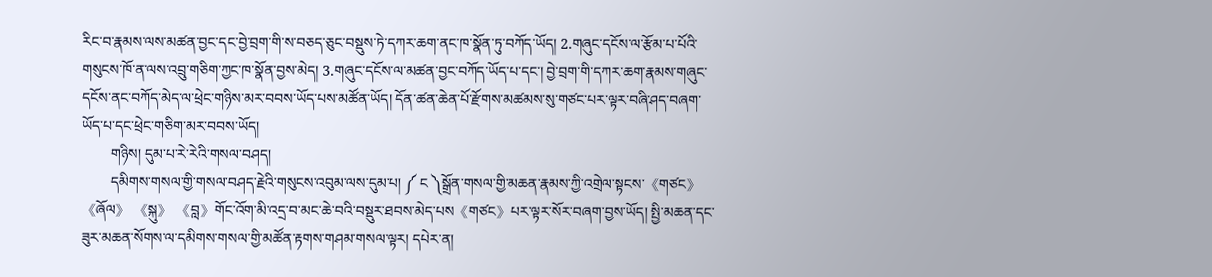རིང་བ་རྣམས་ལས་མཚན་བྱང་དང་བྱེ་བྲག་གི་ས་བཅད་ཅུང་བསྡུས་ཏེ་དཀར་ཆག་ནང་ཁ་སྣོན་ཏུ་བཀོད་ཡོད། 2.གཞུང་དངོས་ལ་རྩོམ་པ་པོའི་གསུངས་ཁོ་ན་ལས་འབྲུ་གཅིག་ཀྱང་ཁ་སྣོན་བྱས་མེད། 3.གཞུང་དངོས་ལ་མཚན་བྱང་བཀོད་ཡོད་པ་དང་། བྱེ་བྲག་གི་དཀར་ཆག་རྣམས་གཞུང་དངོས་ནང་བཀོད་མེད་ལ་ཕྲེང་གཉིས་མར་བབས་ཡོད་པས་མཚོན་ཡོད། དོན་ཚན་ཆེན་པོ་རྫོགས་མཚམས་སུ་གཙང་པར་ལྟར་བཞི་ཤད་བཞག་ཡོད་པ་དང་ཕྲེང་གཅིག་མར་བབས་ཡོད།
        གཉིས། དུམ་པ་རེ་རེའི་གསལ་བཤད།
        དམིགས་གསལ་གྱི་གསལ་བཤད་རྗེའི་གསུངས་འབུམ་ལས་དུམ་པ། ༼ ང ༽སྒྲོན་གསལ་གྱི་མཆན་རྣམས་ཀྱི་འགྲེལ་སྟངས་《གཙང》 《ཞོལ》 《སྐུ》 《བླ》གོང་འོག་མི་འདྲ་བ་མང་ཆེ་བའི་བསྡུར་ཐབས་མེད་པས《གཙང》པར་ལྟར་སོར་བཞག་བྱས་ཡོད། སྤྱི་མཆན་དང་ཟུར་མཆན་སོགས་ལ་དམིགས་གསལ་གྱི་མཚོན་རྟགས་གཤམ་གསལ་ལྟར། དཔེར་ན།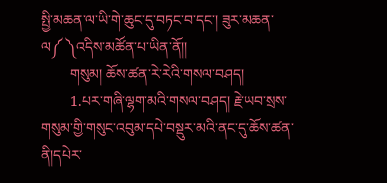སྤྱི་མཆན་ལ་ཡི་གེ་ཆུང་དུ་བཏང་བ་དང་། ཟུར་མཆན་ལ༼ ༽འདིས་མཚོན་པ་ཡིན་ནོ།།
        གསུམ། ཆོས་ཚན་རེ་རེའི་གསལ་བཤད།
        1.པར་གཞི་ལྷག་མའི་གསལ་བཤད། རྗེ་ཡབ་སྲས་གསུམ་གྱི་གསུང་འབུམ་དཔེ་བསྡུར་མའི་ནང་དུ་ཆོས་ཚན་ནི།དཔེར་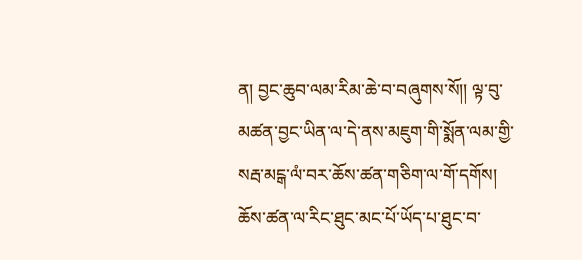ན། བྱང་ཆུབ་ལམ་རིམ་ཆེ་བ་བཞུགས་སོ།། ལྟ་བུ་མཚན་བྱང་ཡིན་ལ་དེ་ནས་མཇུག་གི་སྨོན་ལམ་གྱི་སརྦ་མངྒ་ལཾ་བར་ཆོས་ཚན་གཅིག་ལ་གོ་དགོས། ཆོས་ཚན་ལ་རིང་ཐུང་མང་པོ་ཡོད་པ་ཐུང་བ་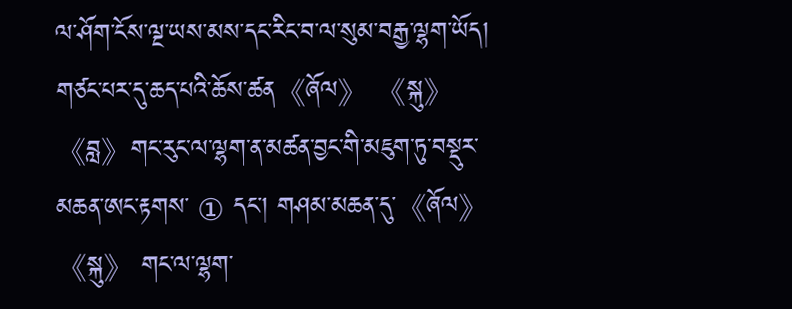ལ་ཤོག་ངོས་ལྔ་ཡས་མས་དང་རིང་བ་ལ་སུམ་བརྒྱ་ལྷག་ཡོད། གཙང་པར་དུ་ཆད་པའི་ཆོས་ཚན《ཞོལ》 《སྐུ》 《བླ》གང་རུང་ལ་ལྷག་ན་མཚན་བྱང་གི་མཇུག་ཏུ་བསྡུར་མཆན་ཨང་རྟགས་ ① དང་། གཤམ་མཆན་དུ་《ཞོལ》 《སྐུ》 གང་ལ་ལྷག་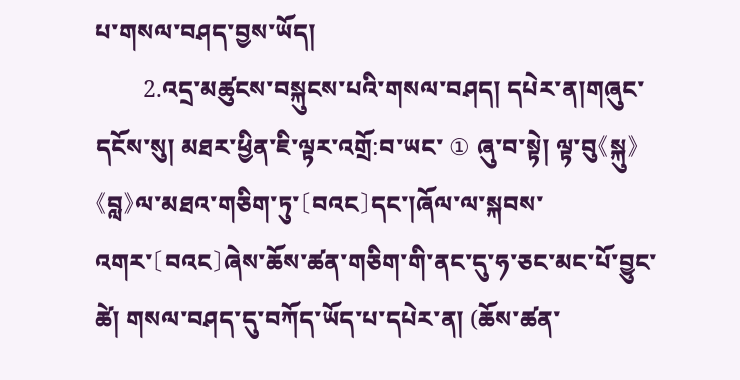པ་གསལ་བཤད་བྱས་ཡོད།
        2.འདྲ་མཚུངས་བསྐུངས་པའི་གསལ་བཤད། དཔེར་ན།གཞུང་དངོས་སུ། མཐར་ཕྱིན་ཇི་ལྟར་འགྲོ:བ་ཡང་ ① ཞུ་བ་སྟེ། ལྟ་བུ《སྐུ》 《བླ》ལ་མཐའ་གཅིག་ཏུ་〔བའང〕དང་།ཞོལ་ལ་སྐབས་འགར་〔བའང〕ཞེས་ཆོས་ཚན་གཅིག་གི་ནང་དུ་ཧ་ཅང་མང་པོ་བྱུང་ཚེ། གསལ་བཤད་དུ་བཀོད་ཡོད་པ་དཔེར་ན། (ཆོས་ཚན་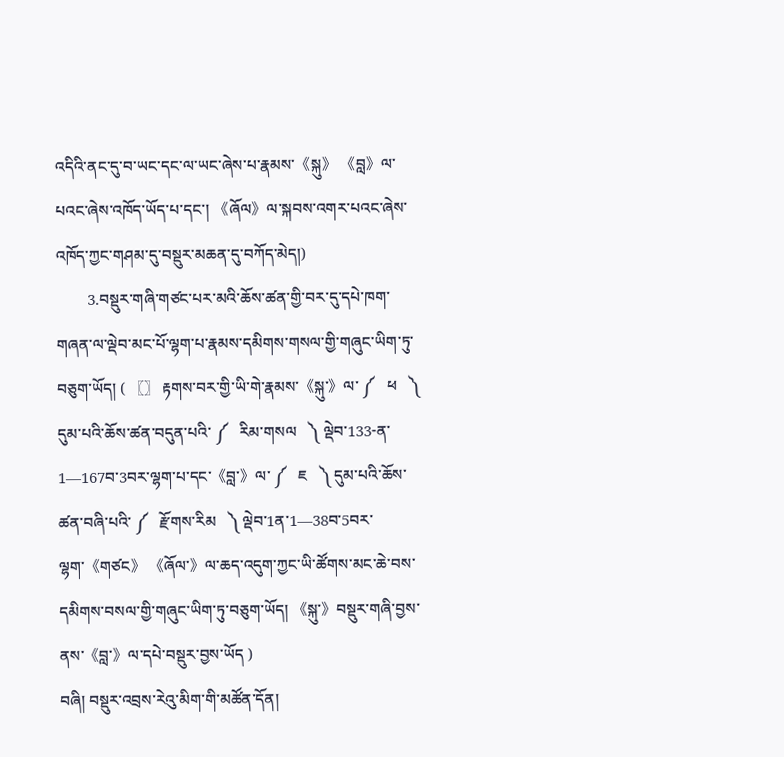འདིའི་ནང་དུ་བ་ཡང་དང་ལ་ཡང་ཞེས་པ་རྣམས་《སྐུ》 《བླ》ལ་པའང་ཞེས་འཁོད་ཡོད་པ་དང་། 《ཞོལ》ལ་སྐབས་འགར་པའང་ཞེས་འཁོད་ཀྱང་གཤམ་དུ་བསྡུར་མཆན་དུ་བཀོད་མེད།)
        3.བསྡུར་གཞི་གཙང་པར་མའི་ཆོས་ཚན་གྱི་བར་དུ་དཔེ་ཁག་གཞན་ལ་ལྡེབ་མང་པོ་ལྷག་པ་རྣམས་དམིགས་གསལ་གྱི་གཞུང་ཡིག་ཏུ་བཅུག་ཡོད། ( 〖〗 རྟགས་བར་གྱི་ཡི་གེ་རྣམས་《སྐུ་》ལ་ ༼   ཕ   ༽ དུམ་པའི་ཆོས་ཚན་བདུན་པའི་ ༼   རིམ་གསལ   ༽ ལྡེབ་133-ན་1—167བ་3བར་ལྷག་པ་དང་《བླ་》ལ་ ༼   ཇ   ༽ དུམ་པའི་ཆོས་ཚན་བཞི་པའི་ ༼   རྫོགས་རིམ   ༽ ལྡེབ་1ན་1—38བ་5བར་ལྷག་《གཙང》 《ཞོལ་》ལ་ཆད་འདུག་ཀྱང་ཡི་ཚོགས་མང་ཆེ་བས་དམིགས་བསལ་གྱི་གཞུང་ཡིག་ཏུ་བཅུག་ཡོད། 《སྐུ་》བསྡུར་གཞི་བྱས་ནས་《བླ་》ལ་དཔེ་བསྡུར་བྱས་ཡོད )
བཞི། བསྡུར་འབྲས་རེའུ་མིག་གི་མཚོན་དོན།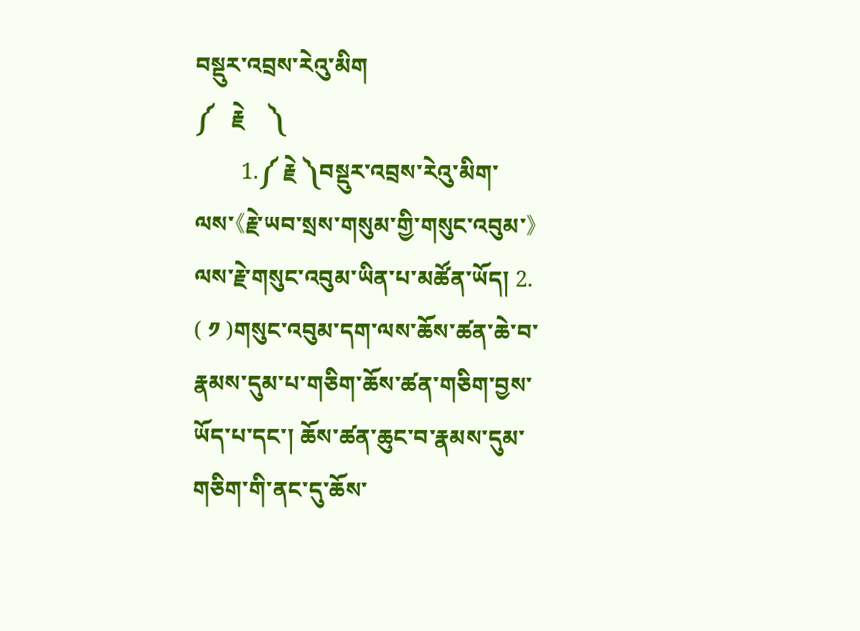བསྡུར་འབྲས་རེའུ་མིག
༼   རྗེ    ༽
        1.༼ རྗེ ༽བསྡུར་འབྲས་རེའུ་མིག་ལས་《རྗེ་ཡབ་སྲས་གསུམ་གྱི་གསུང་འབུམ་》ལས་རྗེ་གསུང་འབུམ་ཡིན་པ་མཚོན་ཡོད། 2. ( ༡ )གསུང་འབུམ་དག་ལས་ཆོས་ཚན་ཆེ་བ་རྣམས་དུམ་པ་གཅིག་ཆོས་ཚན་གཅིག་བྱས་ཡོད་པ་དང་། ཆོས་ཚན་ཆུང་བ་རྣམས་དུམ་གཅིག་གི་ནང་དུ་ཆོས་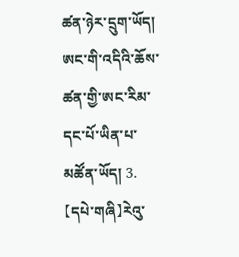ཚན་ཉེར་དྲུག་ཡོད། ཨང་གི་འདིའི་ཆོས་ཚན་གྱི་ཨང་རིམ་དང་པོ་ཡིན་པ་མཚོན་ཡོད། 3.【དཔེ་གཞི】རེའུ་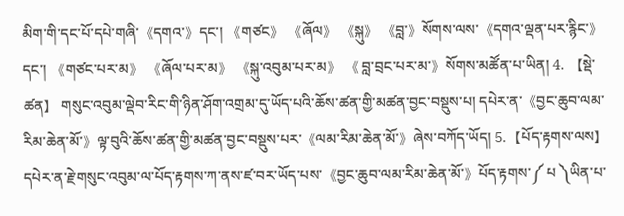མིག་གི་དང་པོ་དཔེ་གཞི་《དགའ་》དང་། 《གཙང》 《ཞོལ》 《སྐུ》 《བླ་》སོགས་ལས་《དགའ་ལྡན་པར་རྙིང་》དང་། 《གཙང་པར་མ》 《ཞོལ་པར་མ》 《སྐུ་འབུམ་པར་མ》 《 བླ་བྲང་པར་མ་》སོགས་མཚོན་པ་ཡིན། 4. 【སྡེ་ཚན】 གསུང་འབུམ་ལྡེབ་རིང་གི་ཉིན་ཤོག་འགྲམ་དུ་ཡོད་པའི་ཆོས་ཚན་གྱི་མཚན་བྱང་བསྡུས་པ། དཔེར་ན་《བྱང་ཆུབ་ལམ་རིམ་ཆེན་མོ་》ལྟ་བུའི་ཆོས་ཚན་གྱི་མཚན་བྱང་བསྡུས་པར་《ལམ་རིམ་ཆེན་མོ་》ཞེས་བཀོད་ཡོད། 5.【པོད་རྟགས་ལས】 དཔེར་ན་རྗེ་གསུང་འབུམ་ལ་པོད་རྟགས་ཀ་ནས་ཛ་བར་ཡོད་པས་《བྱང་ཆུབ་ལམ་རིམ་ཆེན་མོ་》པོད་རྟགས་༼ པ ༽ཡིན་པ་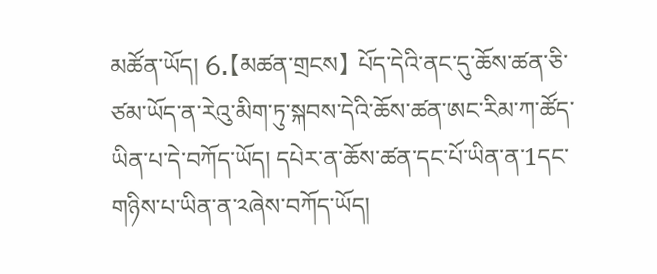མཚོན་ཡོད། 6.【མཚན་གྲངས】 པོད་དེའི་ནང་དུ་ཆོས་ཚན་ཅི་ཙམ་ཡོད་ན་རེའུ་མིག་ཏུ་སྐབས་དེའི་ཆོས་ཚན་ཨང་རིམ་ཀ་ཚོད་ཡིན་པ་དེ་བཀོད་ཡོད། དཔེར་ན་ཆོས་ཚན་དང་པོ་ཡིན་ན་1དང་གཉིས་པ་ཡིན་ན་༢ཞེས་བཀོད་ཡོད།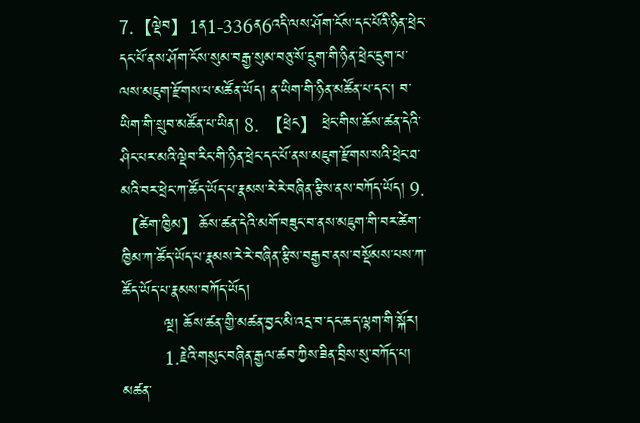7.【ལྡེབ】1ན1-336ན6འདི་ལས་ཤོག་ངོས་དང་པོའི་ཉིན་ཕྲེང་དང་པོ་ནས་ཤོག་ངོས་སུམ་བརྒྱ་སུམ་བཅུ་སོ་དྲུག་གི་ཉིན་ཕྲེང་དྲུག་པ་ལས་མཇུག་རྫོགས་པ་མཚོན་ཡོད། ན་ཡིག་གི་ཉིན་མཚོན་པ་དང་། བ་ཡིག་གི་སྲུབ་མཚོན་པ་ཡིན། 8. 【ཕྲེང】 ཕྲེང་གིས་ཆོས་ཚན་དེའི་ཤིང་པར་མའི་ལྡེབ་རིང་གི་ཉིན་ཕྲེང་དང་པོ་ནས་མཇུག་རྫོགས་སའི་ཕྲེང་ཐ་མའི་བར་ཕྲེང་ཀ་ཚོད་ཡོད་པ་རྣམས་རེ་རེ་བཞིན་རྩིས་ནས་བཀོད་ཡོད། 9.【ཚེག་ཁྱིམ】ཆོས་ཚན་དེའི་མགོ་བཟུང་བ་ནས་མཇུག་གི་བར་ཚེག་ཁྱིམ་ཀ་ཚོད་ཡོད་པ་རྣམས་རེ་རེ་བཞིན་རྩིས་བརྒྱབ་ནས་བསྡོམས་པས་ཀ་ཚོད་ཡོད་པ་རྣམས་བཀོད་ཡོད།
        ལྔ། ཆོས་ཚན་གྱི་མཚན་བྱང་མི་འདྲ་བ་དང་ཆད་ལྷག་གི་སྐོར།
        1.རྗེའི་གསུང་བཞིན་རྒྱལ་ཚབ་ཀྱིས་ཟིན་བྲིས་སུ་བཀོད་པ། མཚན་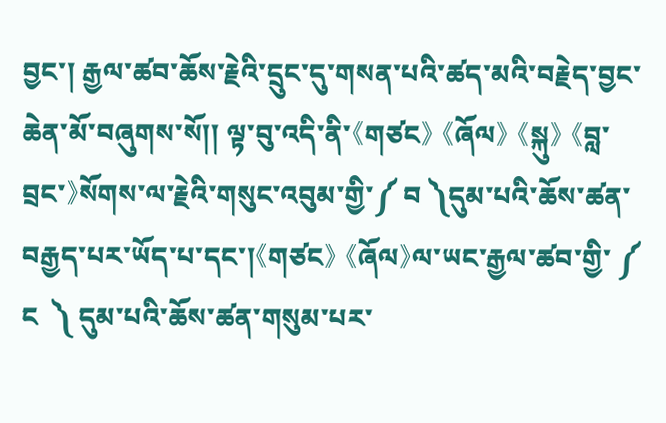བྱང་། རྒྱལ་ཚབ་ཆོས་རྗེའི་དྲུང་དུ་གསན་པའི་ཚད་མའི་བརྗེད་བྱང་ཆེན་མོ་བཞུགས་སོ།། ལྟ་བུ་འདི་ནི་《གཙང》 《ཞོལ》 《སྐུ》 《བླ་བྲང་》སོགས་ལ་རྗེའི་གསུང་འབུམ་གྱི་༼ བ ༽དུམ་པའི་ཆོས་ཚན་བརྒྱད་པར་ཡོད་པ་དང་།《གཙང》 《ཞོལ》ལ་ཡང་རྒྱལ་ཚབ་གྱི་ ༼  ང  ༽ དུམ་པའི་ཆོས་ཚན་གསུམ་པར་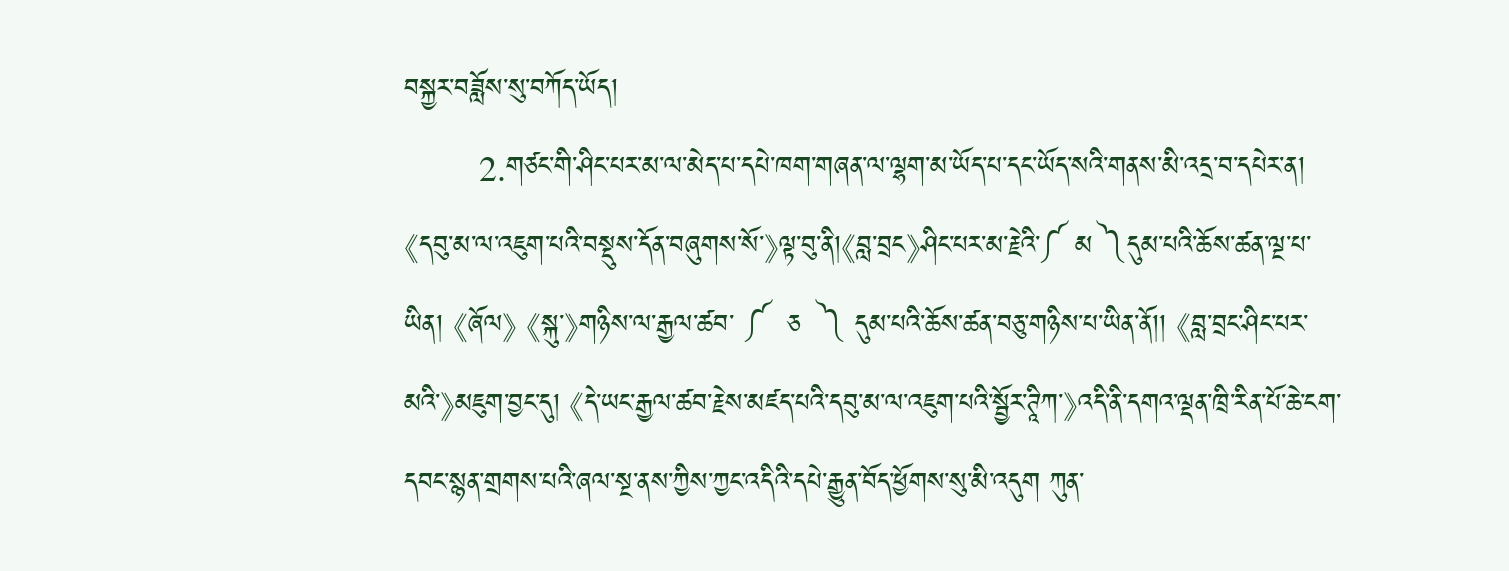བསྐྱར་བཟློས་སུ་བཀོད་ཡོད།
        2.གཙང་གི་ཤིང་པར་མ་ལ་མེད་པ་དཔེ་ཁག་གཞན་ལ་ལྷག་མ་ཡོད་པ་དང་ཡོད་སའི་གནས་མི་འདྲ་བ་དཔེར་ན།《དབུ་མ་ལ་འཇུག་པའི་བསྡུས་དོན་བཞུགས་སོ་》ལྟ་བུ་ནི།《བླ་བྲང》ཤིང་པར་མ་རྗེའི་༼ མ ༽དུམ་པའི་ཆོས་ཚན་ལྔ་པ་ཡིན། 《ཞོལ》 《སྐུ་》གཉིས་ལ་རྒྱལ་ཚབ་ ༼  ཅ  ༽ དུམ་པའི་ཆོས་ཚན་བཅུ་གཉིས་པ་ཡིན་ནོ།། 《བླ་བྲང་ཤིང་པར་མའི་》མཇུག་བྱང་དུ། 《དེ་ཡང་རྒྱལ་ཚབ་རྗེས་མཛད་པའི་དབུ་མ་ལ་འཇུག་པའི་སྦྱོར་ཊཱིཀ་》འདི་ནི་དགའ་ལྡན་ཁྲི་རིན་པོ་ཆེ་ངག་དབང་སྙན་གྲགས་པའི་ཞལ་སྔ་ནས་ཀྱིས་ཀྱང་འདིའི་དཔེ་རྒྱུན་བོད་ཕྱོགས་སུ་མི་འདུག ཀུན་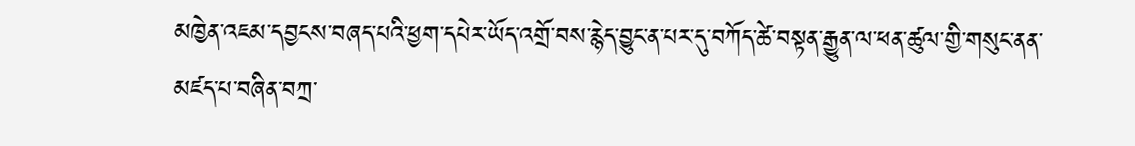མཁྱེན་འཇམ་དབྱངས་བཞད་པའི་ཕྱག་དཔེར་ཡོད་འགྲོ་བས་རྙེད་བྱུང་ན་པར་དུ་བཀོད་ཚེ་བསྟན་རྒྱུན་ལ་ཕན་ཚུལ་གྱི་གསུང་ནན་མཛད་པ་བཞིན་བཀྲ་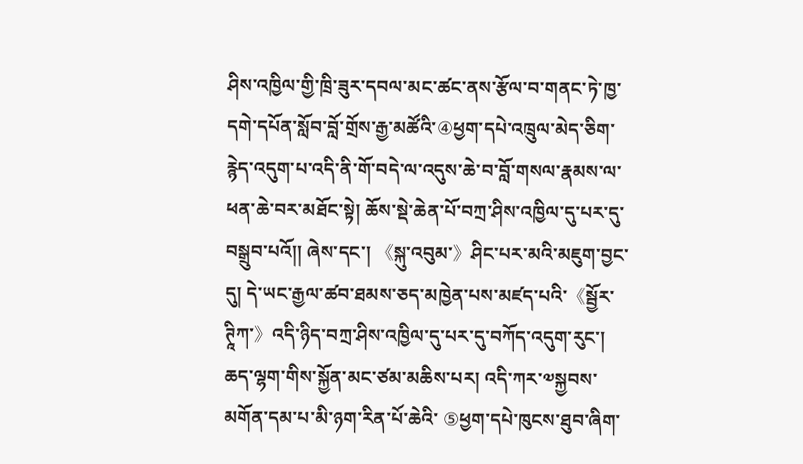ཤིས་འཁྱིལ་གྱི་ཁྲི་ཟུར་དབལ་མང་ཚང་ནས་རྩོལ་བ་གནང་ཏེ་ཁྱ་དགེ་དཔོན་སློབ་བློ་གྲོས་རྒྱ་མཚོའི་④ཕྱག་དཔེ་འཁྲུལ་མེད་ཅིག་རྙེད་འདུག་པ་འདི་ནི་གོ་བདེ་ལ་འདུས་ཆེ་བ་བློ་གསལ་རྣམས་ལ་ཕན་ཆེ་བར་མཐོང་སྟེ། ཆོས་སྡེ་ཆེན་པོ་བཀྲ་ཤིས་འཁྱིལ་དུ་པར་དུ་བསྒྲུབ་པའོ།། ཞེས་དང་། 《སྐུ་འབུམ་》ཤིང་པར་མའི་མཇུག་བྱང་དུ། དེ་ཡང་རྒྱལ་ཚབ་ཐམས་ཅད་མཁྱེན་པས་མཛད་པའི་《སྦྱོར་ཊཱིཀ་》འདི་ཉིད་བཀྲ་ཤིས་འཁྱིལ་དུ་པར་དུ་བཀོད་འདུག་རུང་། ཆད་ལྷག་གིས་སྐྱོན་མང་ཙམ་མཆིས་པར། འདི་ཀར་༧སྐྱབས་མགོན་དམ་པ་མི་ཉག་རིན་པོ་ཆེའི་ ⑤ཕྱག་དཔེ་ཁུངས་ཐུབ་ཞིག་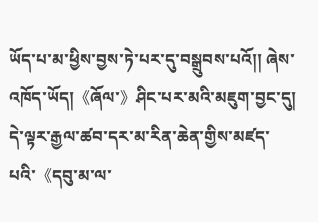ཡོད་པ་མ་ཕྱིས་བྱས་ཏེ་པར་དུ་བསྒྲུབས་པའོ།། ཞེས་འཁོད་ཡོད།《ཞོལ་》ཤིང་པར་མའི་མཇུག་བྱང་དུ། དེ་ལྟར་རྒྱལ་ཚབ་དར་མ་རིན་ཆེན་གྱིས་མཛད་པའི་《དབུ་མ་ལ་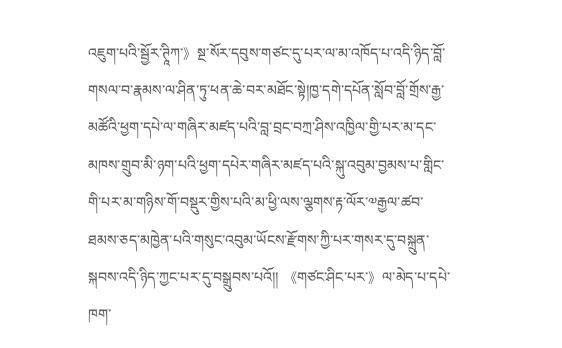འཇུག་པའི་སྦྱོར་ཊཱིཀ་》སྔ་སོར་དབུས་གཙང་དུ་པར་ལ་མ་འཁོད་པ་འདི་ཉིད་བློ་གསལ་བ་རྣམས་ལ་ཤིན་ཏུ་ཕན་ཆེ་བར་མཐོང་སྟེ།ཁྱ་དགེ་དཔོན་སློབ་བློ་གྲོས་རྒྱ་མཚོའི་ཕྱག་དཔེ་ལ་གཞིར་མཛད་པའི་བླ་བྲང་བཀྲ་ཤིས་འཁྱིལ་གྱི་པར་མ་དང་མཁས་གྲུབ་མི་ཉག་པའི་ཕྱག་དཔེར་གཞིར་མཛད་པའི་སྐུ་འབུམ་བྱམས་པ་གླིང་གི་པར་མ་གཉིས་གོ་བསྡུར་གྱིས་པའི་མ་ཕྱི་ལས་ལྕགས་རྟ་ལོར་༧རྒྱལ་ཚབ་ཐམས་ཅད་མཁྱེན་པའི་གསུང་འབུམ་ཡོངས་རྫོགས་ཀྱི་པར་གསར་དུ་བསྐྲུན་སྐབས་འདི་ཉིད་ཀྱང་པར་དུ་བསྒྲུབས་པའོ།། 《གཙང་ཤིང་པར་》ལ་མེད་པ་དཔེ་ཁག་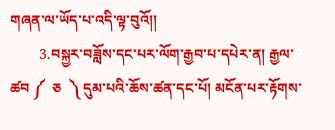གཞན་ལ་ཡོད་པ་འདི་ལྟ་བུའོ།།
        3.བསྐྱར་བཟློས་དང་པར་ལོག་རྒྱབ་པ་དཔེར་ན། རྒྱལ་ཚབ ༼  ཅ  ༽ དུམ་པའི་ཆོས་ཚན་དང་པོ། མངོན་པར་རྟོགས་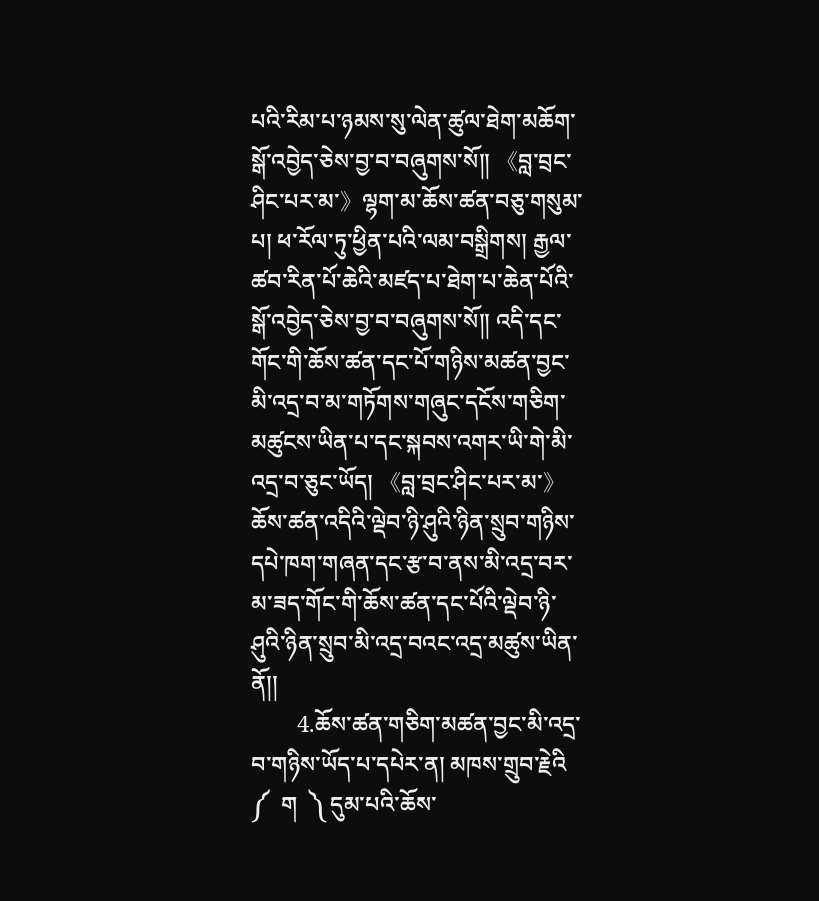པའི་རིམ་པ་ཉམས་སུ་ལེན་ཚུལ་ཐེག་མཆོག་སྒོ་འབྱེད་ཅེས་བྱ་བ་བཞུགས་སོ།། 《བླ་བྲང་ཤིང་པར་མ་》ལྷག་མ་ཆོས་ཚན་བཅུ་གསུམ་པ། ཕ་རོལ་ཏུ་ཕྱིན་པའི་ལམ་བསྒྲིགས། རྒྱལ་ཚབ་རིན་པོ་ཆེའི་མཛད་པ་ཐེག་པ་ཆེན་པོའི་སྒོ་འབྱེད་ཅེས་བྱ་བ་བཞུགས་སོ།། འདི་དང་གོང་གི་ཆོས་ཚན་དང་པོ་གཉིས་མཚན་བྱང་མི་འདྲ་བ་མ་གཏོགས་གཞུང་དངོས་གཅིག་མཚུངས་ཡིན་པ་དང་སྐབས་འགར་ཡི་གེ་མི་འདྲ་བ་ཅུང་ཡོད། 《བླ་བྲང་ཤིང་པར་མ་》ཆོས་ཚན་འདིའི་ལྡེབ་ཉི་ཤུའི་ཉིན་སྲུབ་གཉིས་དཔེ་ཁག་གཞན་དང་རྩ་བ་ནས་མི་འདྲ་བར་མ་ཟད་གོང་གི་ཆོས་ཚན་དང་པོའི་ལྡེབ་ཉི་ཤུའི་ཉིན་སྲུབ་མི་འདྲ་བའང་འདྲ་མཚུས་ཡིན་ནོ།།
        4.ཆོས་ཚན་གཅིག་མཚན་བྱང་མི་འདྲ་བ་གཉིས་ཡོད་པ་དཔེར་ན། མཁས་གྲུབ་རྗེའི ༼  ག  ༽ དུམ་པའི་ཆོས་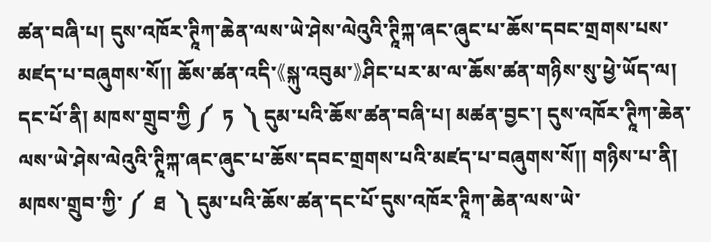ཚན་བཞི་པ། དུས་འཁོར་ཊཱིཀ་ཆེན་ལས་ཡེ་ཤེས་ལེའུའི་ཊཱིཀྐ་ཞང་ཞུང་པ་ཆོས་དབང་གྲགས་པས་མཛད་པ་བཞུགས་སོ།། ཆོས་ཚན་འདི་《སྐུ་འབུམ་》ཤིང་པར་མ་ལ་ཆོས་ཚན་གཉིས་སུ་ཕྱེ་ཡོད་ལ། དང་པོ་ནི། མཁས་གྲུབ་ཀྱི ༼  ཏ  ༽ དུམ་པའི་ཆོས་ཚན་བཞི་པ། མཚན་བྱང་། དུས་འཁོར་ཊཱིཀ་ཆེན་ལས་ཡེ་ཤེས་ལེའུའི་ཊཱིཀྐ་ཞང་ཞུང་པ་ཆོས་དབང་གྲགས་པའི་མཛད་པ་བཞུགས་སོ།། གཉིས་པ་ནི། མཁས་གྲུབ་ཀྱི་ ༼  ཐ  ༽ དུམ་པའི་ཆོས་ཚན་དང་པོ་དུས་འཁོར་ཊཱིཀ་ཆེན་ལས་ཡེ་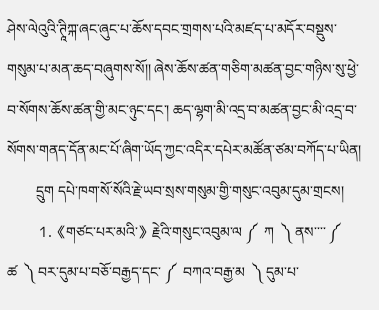ཤེས་ལེའུའི་ཊཱིཀྐ་ཞང་ཞུང་པ་ཆོས་དབང་གྲགས་པའི་མཛད་པ་མདོར་བསྡུས་གསུམ་པ་མན་ཆད་བཞུགས་སོ།། ཞེས་ཆོས་ཚན་གཅིག་མཚན་བྱང་གཉིས་སུ་ཕྱེ་བ་སོགས་ཆོས་ཚན་གྱི་མང་ཉུང་དང་། ཆད་ལྷག་མི་འདྲ་བ་མཚན་བྱང་མི་འདྲ་བ་སོགས་གནད་དོན་མང་པོ་ཞིག་ཡོད་ཀྱང་འདིར་དཔེར་མཚོན་ཙམ་བཀོད་པ་ཡིན།
        དྲུག དཔེ་ཁག་སོ་སོའི་རྗེ་ཡབ་སྲས་གསུམ་གྱི་གསུང་འབུམ་དུམ་གྲངས།
        1.《གཙང་པར་མའི་》རྗེའི་གསུང་འབུམ་ལ ༼  ཀ  ༽ ནས་་་་ ༼  ཚ  ༽ བར་དུམ་པ་བཅོ་བརྒྱད་དང་ ༼  བཀའ་བརྒྱ་མ  ༽ དུམ་པ་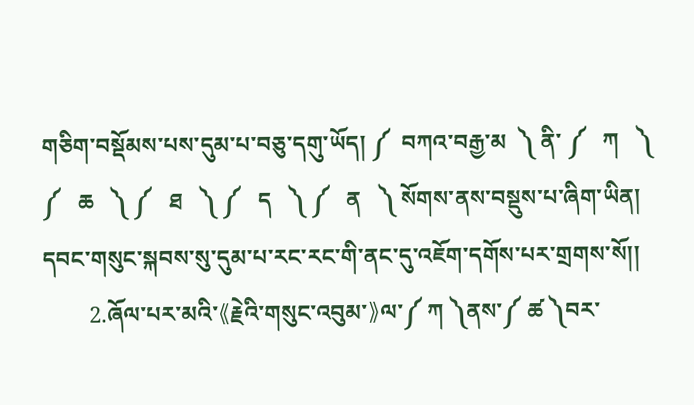གཅིག་བསྡོམས་པས་དུམ་པ་བཅུ་དགུ་ཡོད། ༼  བཀའ་བརྒྱ་མ  ༽ ནི་ ༼   ཀ   ༽ ༼   ཆ   ༽ ༼   ཐ   ༽ ༼   ད   ༽ ༼   ན   ༽ སོགས་ནས་བསྡུས་པ་ཞིག་ཡིན། དབང་གསུང་སྐབས་སུ་དུམ་པ་རང་རང་གི་ནང་དུ་འཇོག་དགོས་པར་གྲགས་སོ།།
        2.ཞོལ་པར་མའི་《རྗེའི་གསུང་འབུམ་》ལ་༼ ཀ ༽ནས་༼ ཚ ༽བར་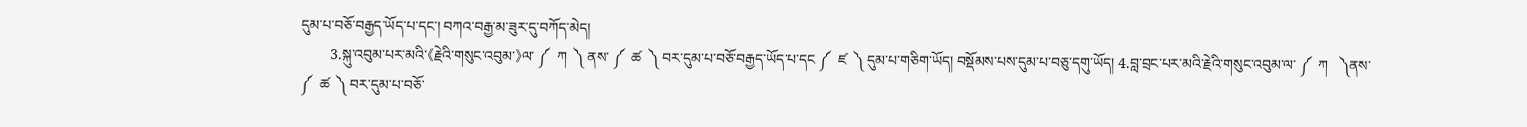དུམ་པ་བཅོ་བརྒྱད་ཡོད་པ་དང་། བཀའ་བརྒྱ་མ་ཟུར་དུ་བཀོད་མེད།
        3.སྐུ་འབུམ་པར་མའི་《རྗེའི་གསུང་འབུམ་》ལ་ ༼  ཀ  ༽ ནས་ ༼  ཚ  ༽ བར་དུམ་པ་བཅོ་བརྒྱད་ཡོད་པ་དང ༼  ཛ  ༽ དུམ་པ་གཅིག་ཡོད། བསྡོམས་པས་དུམ་པ་བཅུ་དགུ་ཡོད། 4.བླ་བྲང་པར་མའི་རྗེའི་གསུང་འབུམ་ལ་ ༼  ཀ   ༽ནས་ ༼  ཚ  ༽ བར་དུམ་པ་བཅོ་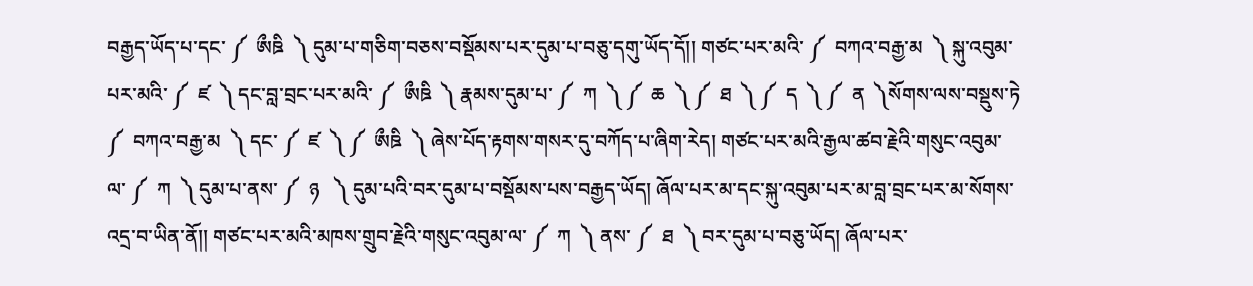བརྒྱད་ཡོད་པ་དང་ ༼  ཨྀཋི  ༽ དུམ་པ་གཅིག་བཅས་བསྡོམས་པར་དུམ་པ་བཅུ་དགུ་ཡོད་དོ།། གཙང་པར་མའི་ ༼  བཀའ་བརྒྱ་མ  ༽ སྐུ་འབུམ་པར་མའི་ ༼  ཛ  ༽ དང་བླ་བྲང་པར་མའི་ ༼  ཨྀཋི  ༽ རྣམས་དུམ་པ་ ༼  ཀ  ༽ ༼  ཆ  ༽ ༼  ཐ  ༽ ༼  ད  ༽ ༼  ན  ༽སོགས་ལས་བསྡུས་ཏེ ༼  བཀའ་བརྒྱ་མ  ༽ དང་ ༼  ཛ  ༽ ༼  ཨྀཋི  ༽ ཞེས་པོད་རྟགས་གསར་དུ་བཀོད་པ་ཞིག་རེད། གཙང་པར་མའི་རྒྱལ་ཚབ་རྗེའི་གསུང་འབུམ་ལ་ ༼  ཀ  ༽ དུམ་པ་ནས་ ༼  ཉ   ༽ དུམ་པའི་བར་དུམ་པ་བསྡོམས་པས་བརྒྱད་ཡོད། ཞོལ་པར་མ་དང་སྐུ་འབུམ་པར་མ་བླ་བྲང་པར་མ་སོགས་འདྲ་བ་ཡིན་ནོ།། གཙང་པར་མའི་མཁས་གྲུབ་རྗེའི་གསུང་འབུམ་ལ་ ༼  ཀ  ༽ ནས་ ༼  ཐ  ༽ བར་དུམ་པ་བཅུ་ཡོད། ཞོལ་པར་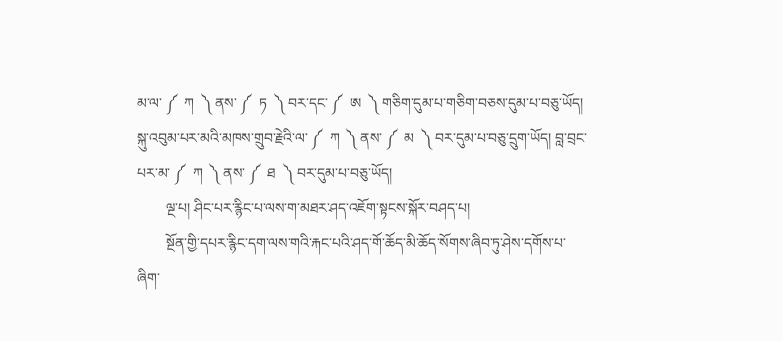མ་ལ་ ༼  ཀ  ༽ ནས་ ༼  ཏ  ༽ བར་དང་ ༼  ཨ  ༽ གཅིག་དུམ་པ་གཅིག་བཅས་དུམ་པ་བཅུ་ཡོད། སྐུ་འབུམ་པར་མའི་མཁས་གྲུབ་རྗེའི་ལ་ ༼  ཀ  ༽ ནས་ ༼  མ  ༽ བར་དུམ་པ་བཅུ་དྲུག་ཡོད། བླ་བྲང་པར་མ་ ༼  ཀ  ༽ ནས་ ༼  ཐ  ༽ བར་དུམ་པ་བཅུ་ཡོད།
        ལྔ་པ། ཤིང་པར་རྙིང་པ་ལས་ག་མཐར་ཤད་འཇོག་སྟངས་སྐོར་བཤད་པ།
        སྔོན་གྱི་དཔར་རྙིང་དག་ལས་གའི་རྐང་པའི་ཤད་གོ་ཆོད་མི་ཆོད་སོགས་ཞིབ་ཏུ་ཤེས་དགོས་པ་ཞིག་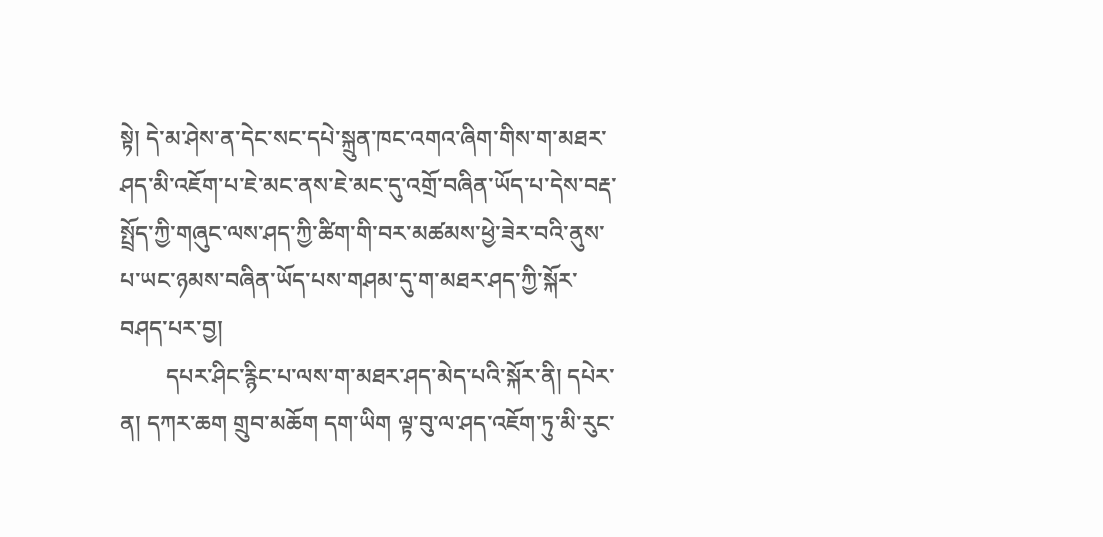སྟེ། དེ་མ་ཤེས་ན་དེང་སང་དཔེ་སྐྲུན་ཁང་འགའ་ཞིག་གིས་ག་མཐར་ཤད་མི་འཇོག་པ་ཇེ་མང་ནས་ཇེ་མང་དུ་འགྲོ་བཞིན་ཡོད་པ་དེས་བརྡ་སྤྲོད་ཀྱི་གཞུང་ལས་ཤད་ཀྱི་ཚིག་གི་བར་མཚམས་ཕྱེ་ཟེར་བའི་ནུས་པ་ཡང་ཉམས་བཞིན་ཡོད་པས་གཤམ་དུ་ག་མཐར་ཤད་ཀྱི་སྐོར་བཤད་པར་བྱ།
        དཔར་ཤིང་རྙིང་པ་ལས་ག་མཐར་ཤད་མེད་པའི་སྐོར་ནི། དཔེར་ན། དཀར་ཆག གྲུབ་མཆོག དག་ཡིག ལྟ་བུ་ལ་ཤད་འཇོག་ཏུ་མི་རུང་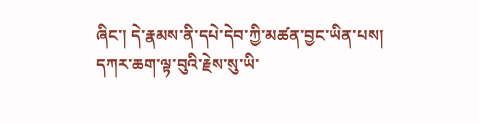ཞིང་། དེ་རྣམས་ནི་དཔེ་དེབ་ཀྱི་མཚན་བྱང་ཡིན་པས། དཀར་ཆག་ལྟ་བུའི་རྗེས་སུ་ཡི་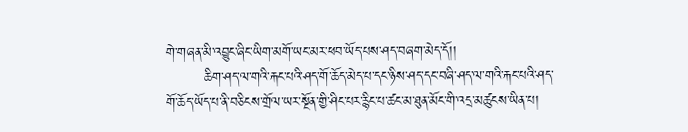གེ་གཞན་མི་འབྱུང་ཞིང་ཡིག་མགོ་ཡང་མར་ཕབ་ཡོད་པས་ཤད་བཞག་མེད་དོ།།
        ཆིག་ཤད་ལ་གའི་རྐང་པའི་ཤད་གོ་ཆོད་མེད་པ་དང་ཉིས་ཤད་དང་བཞི་ཤད་ལ་གའི་རྐང་པའི་ཤད་གོ་ཆོད་ཡོད་པ་ནི་བཅིངས་གྲོལ་ཡར་སྔོན་གྱི་ཤིང་པར་རྙིང་པ་ཚང་མ་ཐུན་མོང་གི་འདྲ་མཚུངས་ཡིན་པ།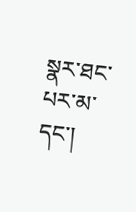སྣར་ཐང་པར་མ་དང་།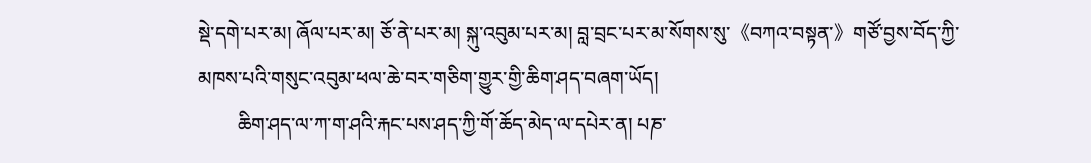སྡེ་དགེ་པར་མ། ཞོལ་པར་མ། ཅོ་ནེ་པར་མ། སྐུ་འབུམ་པར་མ། བླ་བྲང་པར་མ་སོགས་སུ་《བཀའ་བསྟན་》གཙོ་བྱས་བོད་ཀྱི་མཁས་པའི་གསུང་འབུམ་ཕལ་ཆེ་བར་གཅིག་གྱུར་གྱི་ཆིག་ཤད་བཞག་ཡོད།
        ཆིག་ཤད་ལ་ཀ་ག་ཤའི་རྐང་པས་ཤད་ཀྱི་གོ་ཆོད་མེད་ལ་དཔེར་ན། པཎ་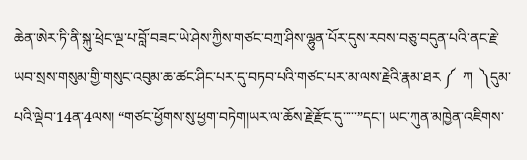ཆེན་ཨེར་ཏི་ནི་སྐུ་ཕྲེང་ལྔ་པ་བློ་བཟང་ཡེ་ཤེས་ཀྱིས་གཙང་བཀྲ་ཤིས་ལྷུན་པོར་དུས་རབས་བཅུ་བདུན་པའི་ནང་རྗེ་ཡབ་སྲས་གསུམ་གྱི་གསུང་འབུམ་ཆ་ཚང་ཤིང་པར་དུ་བཏབ་པའི་གཙང་པར་མ་ལས་རྗེའི་རྣམ་ཐར ༼  ཀ  ༽དུམ་པའི་ལྡེབ་14ན་4ལས། “གཙང་ཕྱོགས་སུ་ཕྱག་བཏེག།ཡར་ལ་ཆོས་རྗེ་རྫོང་དུ་་་་་”དང་། ཡང་ཀུན་མཁྱེན་འཇིགས་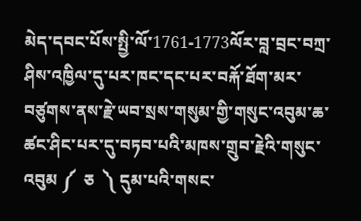མེད་དབང་པོས་སྤྱི་ལོ་1761-1773ལོར་བླ་བྲང་བཀྲ་ཤིས་འཁྱིལ་དུ་པར་ཁང་དང་པར་བརྐོ་ཐོག་མར་བཙུགས་ནས་རྗེ་ཡབ་སྲས་གསུམ་གྱི་གསུང་འབུམ་ཆ་ཚང་ཤིང་པར་དུ་བཏབ་པའི་མཁས་གྲུབ་རྗེའི་གསུང་འབུམ ༼  ཅ  ༽ དུམ་པའི་གསང་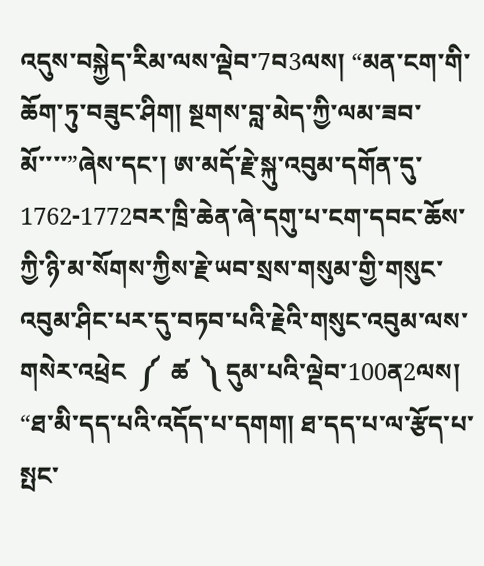འདུས་བསྐྱེད་རིམ་ལས་ལྡེབ་7བ3ལས། “མན་ངག་གི་ཆོག་ཏུ་བཟུང་ཤིག། སྔགས་བླ་མེད་ཀྱི་ལམ་ཟབ་མོ་་་་”ཞེས་དང་། ཨ་མདོ་རྗེ་སྐུ་འབུམ་དགོན་དུ་1762-1772བར་ཁྲི་ཆེན་ཞེ་དགུ་པ་ངག་དབང་ཆོས་ཀྱི་ཉི་མ་སོགས་ཀྱིས་རྗེ་ཡབ་སྲས་གསུམ་གྱི་གསུང་འབུམ་ཤིང་པར་དུ་བཏབ་པའི་རྗེའི་གསུང་འབུམ་ལས་གསེར་འཕྲེང  ༼  ཚ  ༽ དུམ་པའི་ལྡེབ་100ན2ལས། “ཐ་མི་དད་པའི་འདོད་པ་དགག། ཐ་དད་པ་ལ་རྩོད་པ་སྤང་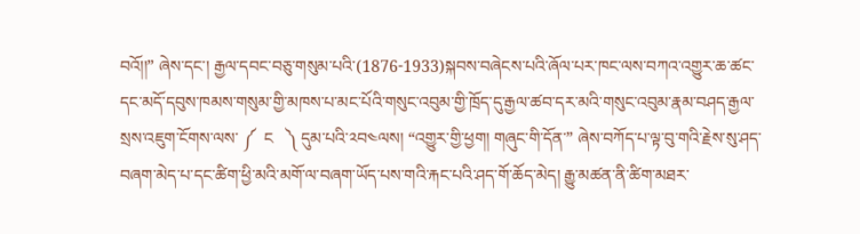བའོ།།” ཞེས་དང་། རྒྱལ་དབང་བཅུ་གསུམ་པའི་(1876-1933)སྐབས་བཞེངས་པའི་ཞོལ་པར་ཁང་ལས་བཀའ་འགྱུར་ཆ་ཚང་དང་མདོ་དབུས་ཁམས་གསུམ་གྱི་མཁས་པ་མང་པོའི་གསུང་འབུམ་གྱི་ཁྲོད་དུ་རྒྱལ་ཚབ་དར་མའི་གསུང་འབུམ་རྣམ་བཤད་རྒྱལ་སྲས་འཇུག་ངོགས་ལས་ ༼  ང   ༽ དུམ་པའི་༢བ༤ལས། “འགྱུར་གྱི་ཕྱག། གཞུང་གི་དོན་” ཞེས་བཀོད་པ་ལྟ་བུ་གའི་རྗེས་སུ་ཤད་བཞག་མེད་པ་དང་ཚིག་ཕྱི་མའི་མགོ་ལ་བཞག་ཡོད་པས་གའི་རྐང་པའི་ཤད་གོ་ཆོད་མེད། རྒྱུ་མཚན་ནི་ཚིག་མཐར་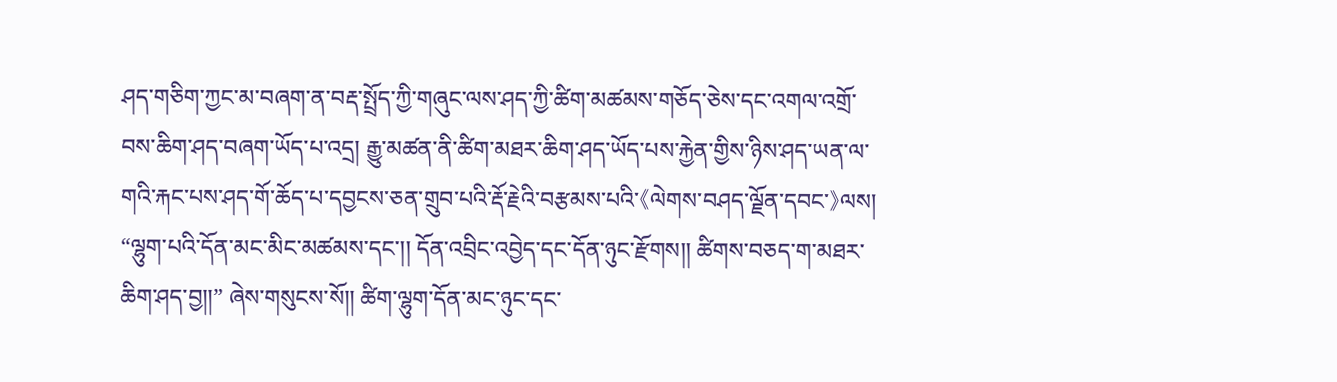ཤད་གཅིག་ཀྱང་མ་བཞག་ན་བརྡ་སྤྲོད་ཀྱི་གཞུང་ལས་ཤད་ཀྱི་ཚིག་མཚམས་གཅོད་ཅེས་དང་འགལ་འགྲོ་བས་ཆིག་ཤད་བཞག་ཡོད་པ་འདྲ། རྒྱུ་མཚན་ནི་ཚིག་མཐར་ཆིག་ཤད་ཡོད་པས་རྐྱེན་གྱིས་ཉིས་ཤད་ཡན་ལ་གའི་རྐང་པས་ཤད་གོ་ཆོད་པ་དབྱངས་ཅན་གྲུབ་པའི་རྡོ་རྗེའི་བརྩམས་པའི་《ལེགས་བཤད་ལྗོན་དབང་》ལས། “ལྷུག་པའི་དོན་མང་མིང་མཚམས་དང་།། དོན་འབྲིང་འབྱེད་དང་དོན་ཉུང་རྫོགས།། ཚིགས་བཅད་ག་མཐར་ཆིག་ཤད་བྱ།།” ཞེས་གསུངས་སོ།། ཚིག་ལྷུག་དོན་མང་ཉུང་དང་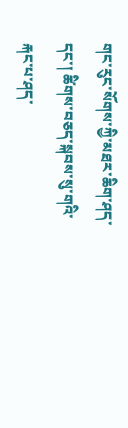གང་རུང་སོགས་ཀྱི་མཐར་ཆིག་ཤད་དང་། ཚིགས་བཅད་སྐབས་སུ་གའི་རྐང་པ་ཤད་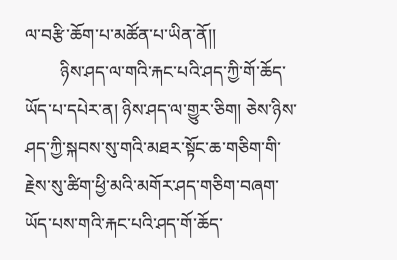ལ་བརྩི་ཆོག་པ་མཚོན་པ་ཡིན་ནོ།།
        ཉིས་ཤད་ལ་གའི་རྐང་པའི་ཤད་ཀྱི་གོ་ཆོད་ཡོད་པ་དཔེར་ན། ཉིས་ཤད་ལ་གྱུར་ཅིག། ཅེས་ཉིས་ཤད་ཀྱི་སྐབས་སུ་གའི་མཐར་སྟོང་ཆ་གཅིག་གི་རྗེས་སུ་ཚིག་ཕྱི་མའི་མགོར་ཤད་གཅིག་བཞག་ཡོད་པས་གའི་རྐང་པའི་ཤད་གོ་ཆོད་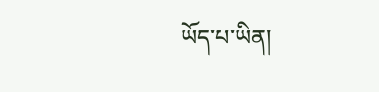ཡོད་པ་ཡིན།